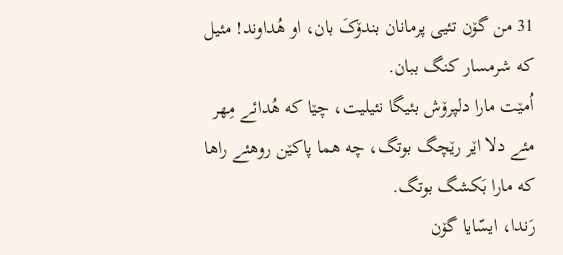31 من گۆن تئیی پرمانان بندۆکَ بان، او هُداوند! مئیل که شرمسار کنگ ببان.
اُمێت مارا دلپرۆش بئیگا نئیلیت، چێا که هُدائے مِهر مئے دلا اێر رێچگ بوتگ، چه هما پاکێن روهئے راها که مارا بَکشگ بوتگ.
رَندا، ایسّایا گۆن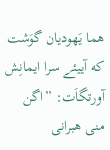هما یَهودیان گوَشت که آییئے سرا ایمانِش آورتگاَت: ”اگن منی هبرانی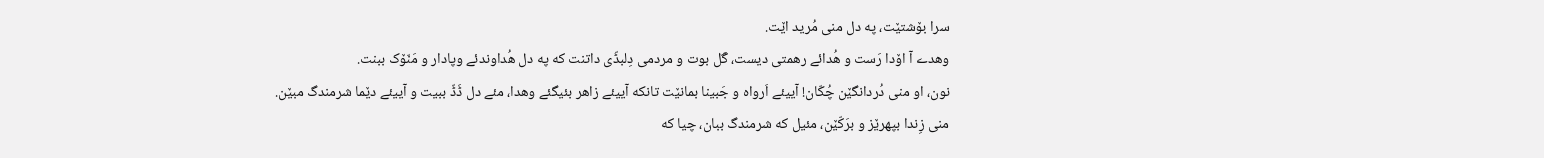سرا بۆشتێت، په دل منی مُرید اێت.
وهدے آ اۆدا رَست و هُدائے رهمتی دیست، گَل بوت و مردمی دِلبڈّی داتنت که په دل هُداوندئے وپادار و مَنّۆک ببنت.
نون، او منی دُردانگێن چُکّان! آییئے اَرواه و جَبینا بمانێت تانکه آییئے زاهر بئیگئے وهدا، مئے دل ڈَڈّ ببیت و آییئے دێما شرمندگ مبێن.
منی زِندا بپهرێز و برَکّێن، مئیل که شرمندگ ببان، چیا که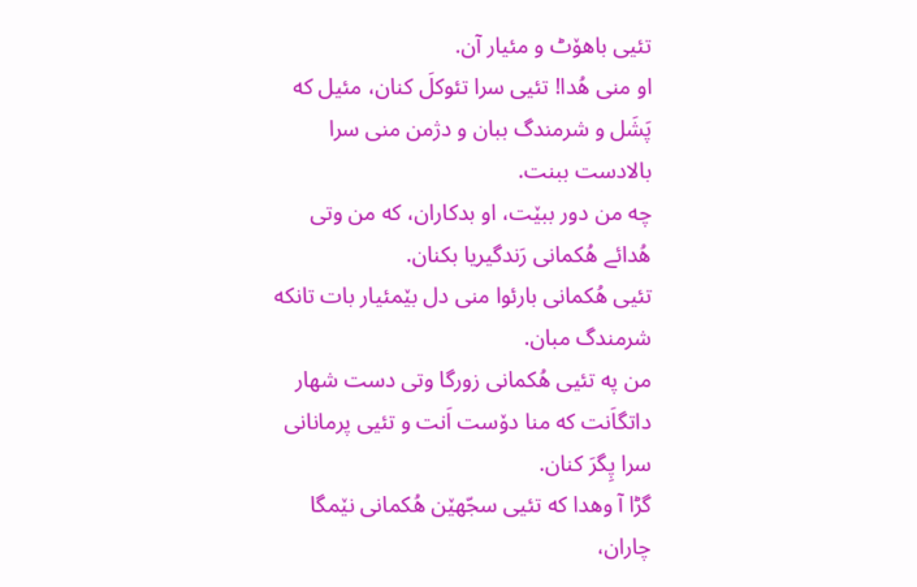تئیی باهۆٹ و مئیار آن.
او منی هُدا! تئیی سرا تئوکلَ کنان، مئیل که پَشَل و شرمندگ ببان و دژمن منی سرا بالادست ببنت.
چه من دور ببێت، او بدکاران، که من وتی هُدائے هُکمانی رَندگیریا بکنان.
تئیی هُکمانی بارئوا منی دل بێمئیار بات تانکه شرمندگ مبان.
من په تئیی هُکمانی زورگا وتی دست شهار داتگاَنت که منا دۆست اَنت و تئیی پرمانانی سرا پِگرَ کنان.
گڑا آ وهدا که تئیی سجّهێن هُکمانی نێمگا چاران،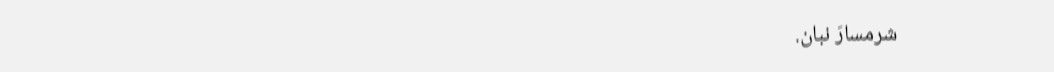شرمسارَ نبان.